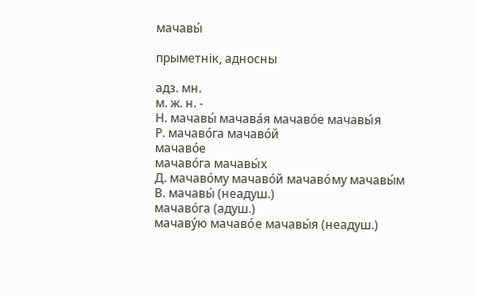мачавы́

прыметнік, адносны

адз. мн.
м. ж. н. -
Н. мачавы́ мачава́я мачаво́е мачавы́я
Р. мачаво́га мачаво́й
мачаво́е
мачаво́га мачавы́х
Д. мачаво́му мачаво́й мачаво́му мачавы́м
В. мачавы́ (неадуш.)
мачаво́га (адуш.)
мачаву́ю мачаво́е мачавы́я (неадуш.)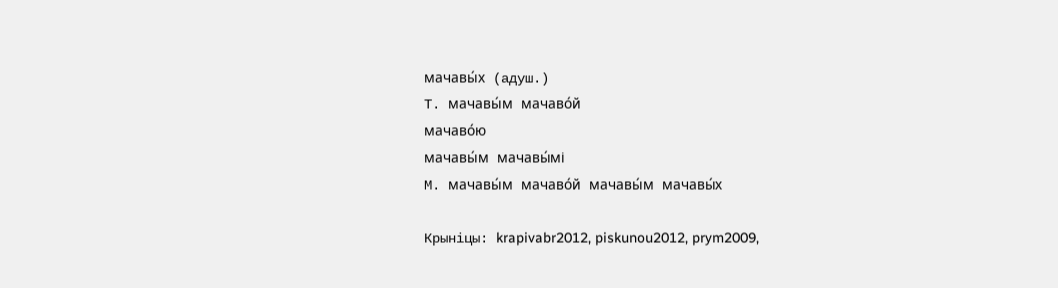мачавы́х (адуш.)
Т. мачавы́м мачаво́й
мачаво́ю
мачавы́м мачавы́мі
М. мачавы́м мачаво́й мачавы́м мачавы́х

Крыніцы: krapivabr2012, piskunou2012, prym2009,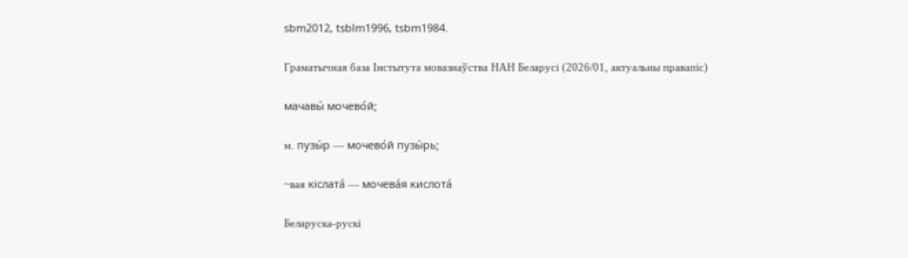sbm2012, tsblm1996, tsbm1984.

Граматычная база Інстытута мовазнаўства НАН Беларусі (2026/01, актуальны правапіс)

мачавы́ мочево́й;

м. пузы́р — мочево́й пузы́рь;

~вая кіслата́ — мочева́я кислота́

Беларуска-рускі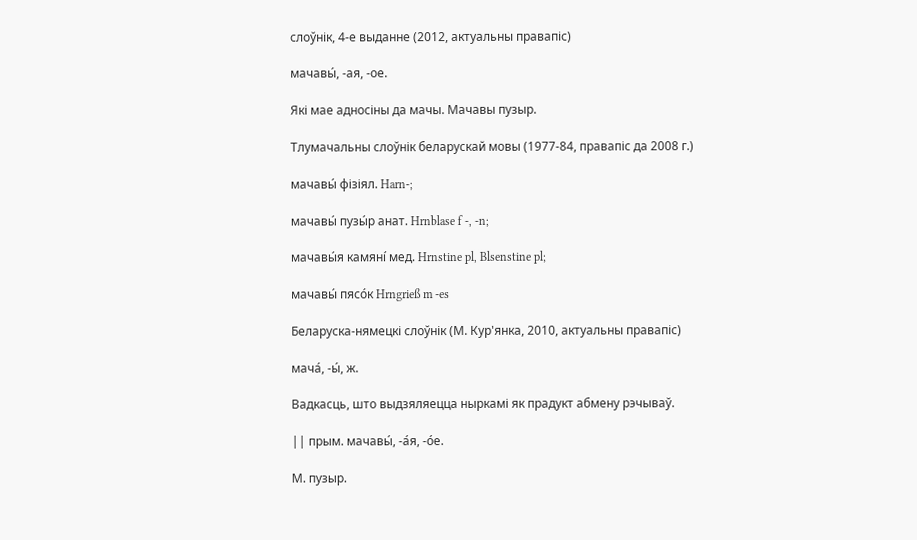слоўнік, 4-е выданне (2012, актуальны правапіс)

мачавы́, ‑ая, ‑ое.

Які мае адносіны да мачы. Мачавы пузыр.

Тлумачальны слоўнік беларускай мовы (1977-84, правапіс да 2008 г.)

мачавы́ фізіял. Harn-;

мачавы́ пузы́р анат. Hrnblase f -, -n;

мачавы́я камяні́ мед. Hrnstine pl, Blsenstine pl;

мачавы́ пясо́к Hrngrieß m -es

Беларуска-нямецкі слоўнік (М. Кур'янка, 2010, актуальны правапіс)

мача́, -ы́, ж.

Вадкасць, што выдзяляецца ныркамі як прадукт абмену рэчываў.

|| прым. мачавы́, -а́я, -о́е.

М. пузыр.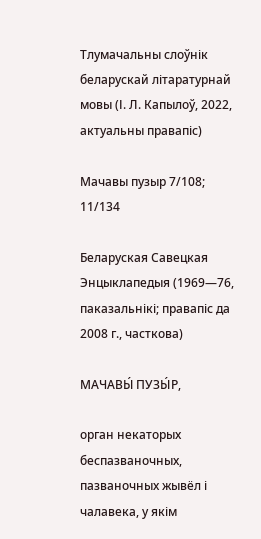Тлумачальны слоўнік беларускай літаратурнай мовы (І. Л. Капылоў, 2022, актуальны правапіс)

Мачавы пузыр 7/108; 11/134

Беларуская Савецкая Энцыклапедыя (1969—76, паказальнікі; правапіс да 2008 г., часткова)

МАЧАВЫ́ ПУЗЫ́Р,

орган некаторых беспазваночных, пазваночных жывёл і чалавека, у якім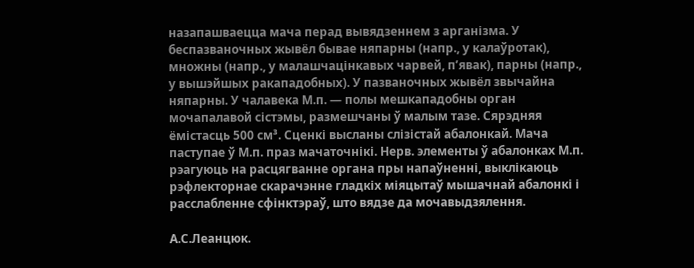назапашваецца мача перад вывядзеннем з арганізма. У беспазваночных жывёл бывае няпарны (напр., у калаўротак), множны (напр., у малашчацінкавых чарвей, п’явак), парны (напр., у вышэйшых ракападобных). У пазваночных жывёл звычайна няпарны. У чалавека М.п. — полы мешкападобны орган мочапалавой сістэмы, размешчаны ў малым тазе. Сярэдняя ёмістасць 500 см³. Сценкі высланы слізістай абалонкай. Мача паступае ў М.п. праз мачаточнікі. Нерв. элементы ў абалонках М.п. рэагуюць на расцягванне органа пры напаўненні, выклікаюць рэфлекторнае скарачэнне гладкіх міяцытаў мышачнай абалонкі і расслабленне сфінктэраў, што вядзе да мочавыдзялення.

А.С.Леанцюк.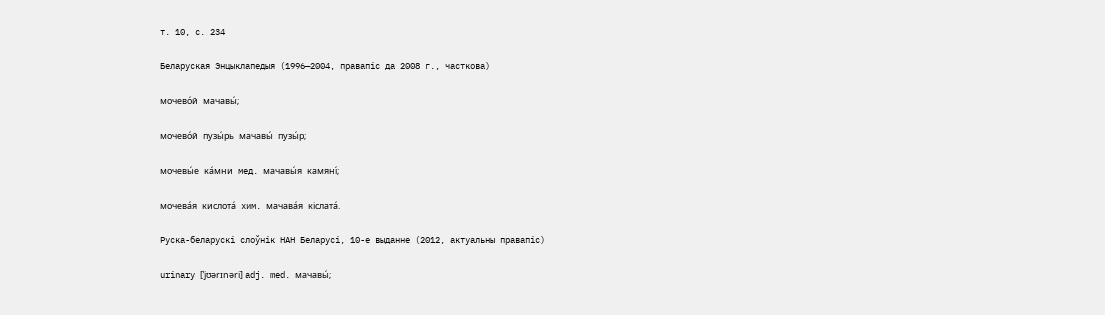т. 10, с. 234

Беларуская Энцыклапедыя (1996—2004, правапіс да 2008 г., часткова)

мочево́й мачавы́;

мочево́й пузы́рь мачавы́ пузы́р;

мочевы́е ка́мни мед. мачавы́я камяні́;

мочева́я кислота́ хим. мачава́я кіслата́.

Руска-беларускі слоўнік НАН Беларусі, 10-е выданне (2012, актуальны правапіс)

urinary [ˈjʊərɪnəri] adj. med. мачавы́;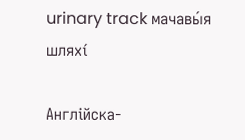urinary track мачавы́я шляхі́

Англійска-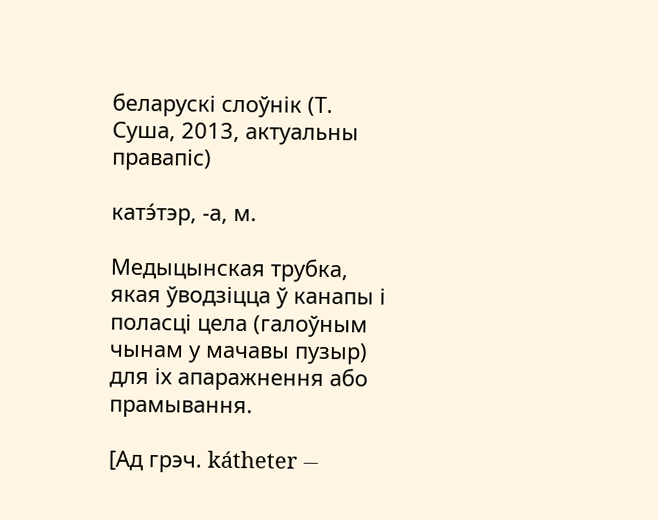беларускі слоўнік (Т. Суша, 2013, актуальны правапіс)

катэ́тэр, ‑а, м.

Медыцынская трубка, якая ўводзіцца ў канапы і поласці цела (галоўным чынам у мачавы пузыр) для іх апаражнення або прамывання.

[Ад грэч. kátheter —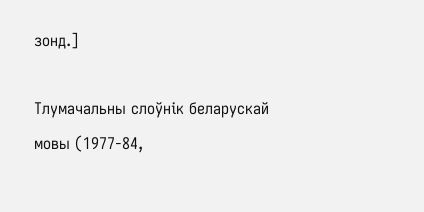зонд.]

Тлумачальны слоўнік беларускай мовы (1977-84,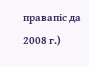правапіс да 2008 г.)